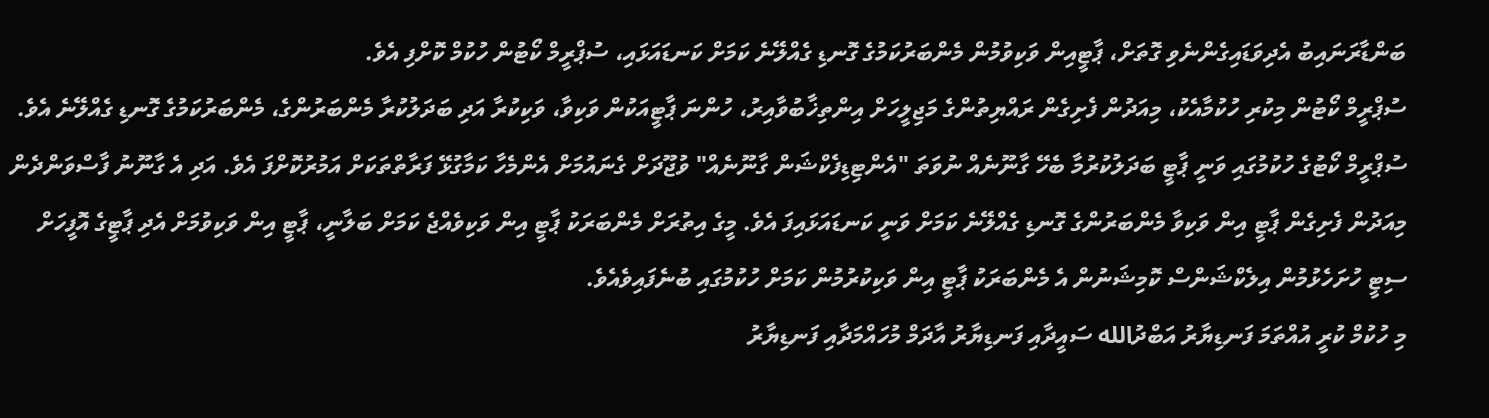ބަންޑާރަނައިބު އެދިވަޑައިގެންނެވި ގޮތަށް، ޕާޓީއިން ވަކިވުމުން މެންބަރުކަމުގެ ގޮނޑި ގެއްލޭނެ ކަމަށް ކަނޑައަޅައި، ސުޕްރީމް ކޯޓުން ހުކުމް ކޮށްފި އެވެ.
ސުޕްރީމް ކޯޓުން މިކުރި ހުކުމާއެކު، މިއަދުން ފެށިގެން ރައްޔިތުންގެ މަޖިލީހަށް އިންތިޚާބުވާއިރު، ހުންނަ ޕާޓީއަކުން ވަކިވާ، ވަކިކުރާ އަދި ބަދަލުކުރާ މެންބަރުންގެ، މެންބަރުކަމުގެ ގޮނޑި ގެއްލޭނެ އެވެ.
ސުޕްރީމް ކޯޓުގެ ހުކުމުގައި ވަނީ ޕާޓީ ބަދަލުކުރުމާ ބެހޭ ގާނޫނެއް ނުވަތަ "އެންޓިޑިފެކްޝަން ގާނޫނެއް" ވުޖޫދަށް ގެނައުމަށް އެންމެހާ ކަމާގުޅޭ ފަރާތްތަކަށް އަމުރުކޮށްފަ އެވެ. އަދި އެ ގާނޫނު ފާސްވަންދެން މިއަދުން ފެށިގެން ޕާޓީ އިން ވަކިވާ މެންބަރުންގެ ގޮނޑި ގެއްލޭނެ ކަމަށް ވަނީ ކަނޑައަޅައިފަ އެވެ. މީގެ އިތުރަށް މެންބަރަކު ޕާޓީ އިން ވަކިވެއްޖެ ކަމަށް ބަލާނީ، ޕާޓީ އިން ވަކިވުމަށް އެދި ޕާޓީގެ އޮފީހަށް ސިޓީ ހުށަހެޅުމުން އިލެކްޝަންސް ކޮމިޝަނުން އެ މެންބަރަކު ޕާޓީ އިން ވަކިކުރުމުން ކަމަށް ހުކުމުގައި ބުނެފައިވެއެވެ.
މި ހުކުމް ކުރީ އުއްތަމަ ފަނޑިޔާރު އަބްދުالله ސައީދާއި ފަނޑިޔާރު އާދަމް މުހައްމަދާއި ފަނޑިޔާރު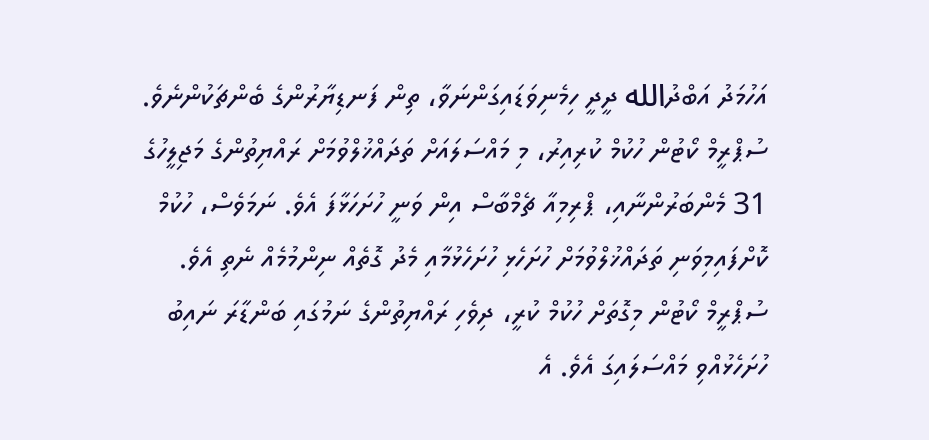އަހުމަދު އަބްދުالله ދީދީ ހިމެނިވަޑައިގަންނަވާ، ތިން ފަނޑިޔާރުންގެ ބެންޗަކުންނެވެ. ސުޕްރީމް ކޯޓުން ހުކުމް ކުރިއިރު، މި މައްސަލައަށް ތަދައްޚުލްވުމަށް ރައްޔިތުންގެ މަޖިލީހުގެ 31 މެންބަރުންނާއި، ޕްރިމިއާ ޗެމްބާސް އިން ވަނީ ހުށަހަޅާފަ އެވެ. ނަމަވެސް، ހުކުމް ކޮށްފައިމިވަނި ތަދައްޚުލްވުމަށް ހުށަހެޅި ހުށަހެޅުމާއި މެދު ގޮތެއް ނިންމުމެއް ނެތި އެވެ.
ސުޕްރީމް ކޯޓުން މިގޮތަށް ހުކުމް ކުރީ، ދިވެހި ރައްޔިތުންގެ ނަމުގައި ބަންޑާރަ ނައިބު ހުށަހެޅުއްވި މައްސަލައިގަ އެވެ. އެ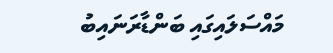މައްސަލައިގައި ބަންޑާރަނައިބު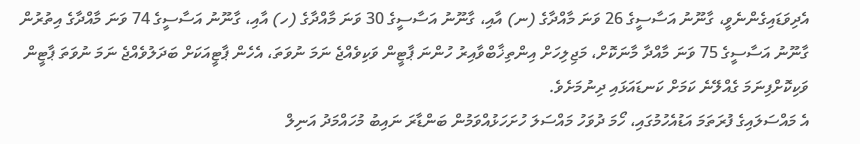އެދިވަޑައިގެންނެވީ، ގާނޫނު އަސާސީގެ 26 ވަނަ މާއްދާގެ (ނ) އާއި، ގާނޫނު އަސާސީގެ 30 ވަނަ މާއްދާގެ (ހ) އާއި، ގާނޫނު އަސާސީގެ 74 ވަނަ މާއްދާގެ އިތުރުން ގާނޫނު އަސާސީގެ 75 ވަނަ މާއްދާ މާނަކޮށް، މަޖިލިހަށް އިންތިޚާބްވާއިރު ހުންނަ ޕާޓީން ވަކިވެއްޖެ ނަމަ ނުވަތަ، އެހެން ޕާޓީއަކަށް ބަދަލުވެއްޖެ ނަމަ ނުވަތަ ޕާޓީން ވަކިކޮށްފިނަމަ ގެއްލޭނެ ކަމަށް ކަނޑައަޅައި ދިނުމަށެވެ.
އެ މައްސަލައިގެ ފުރަތަމަ އަޑުއެހުމުގައި، ހޯމަ ދުވަހު މައްސަލަ ހުށަހަޅުއްވަމުން ބަންޑާރަ ނައިބު މުހައްމަދު އަނިލް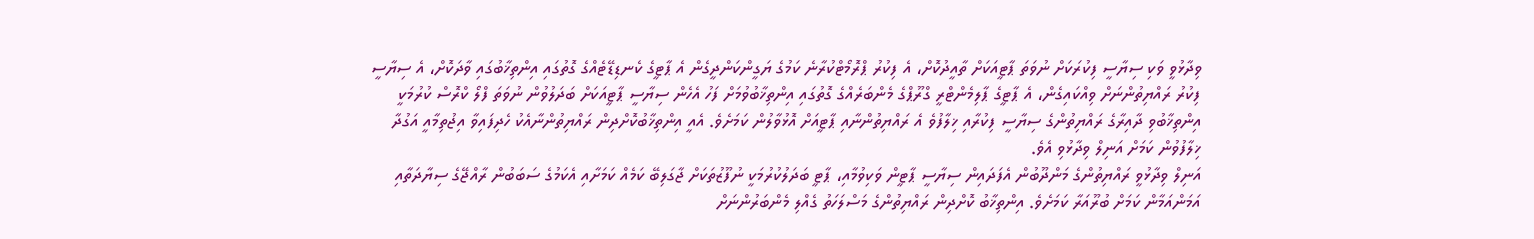ވިދާޅުވީ ވަކި ސިޔާސީ ފިކުރަކަށް ނުވަތަ ޕާޓީއަކަށް ތާއީދުކޮށް، އެ ފިކުރު ޕްރޮމޯޓްކުރާނެ ކަމުގެ ޔަގީންކަންދީގެން އެ ޕާޓީގެ ކެނޑިޑޭޓެއްގެ ގޮތުގައި އިންތިޚާބުގައި ވާދަކޮށް، އެ ސިޔާސީ ފިކުރު ރައްޔިތުންނަށް ވިއްކައިގެން، އެ ޕާޓީގެ ޕާލިމެންޓްރީ ގްރޫޕްގެ މެންބަރެއްގެ ގޮތުގައި އިންތިޚާބުވުމަށް ފަހު އެހެން ސިޔާސީ ޕާޓީއަކަށް ބަދަލުވުން ނުވަތަ ފްލޯ ކްރޮސް ކުރުމަކީ އިންތިޚާބުވި ދާއިރާގެ ރައްޔިތުންގެ ސިޔާސީ ފިކުރާއި ޚިލާފުވެ އެ ރައްޔިތުންނާއި ޕާޓީއަށް އޮޅުވާލުން ކަމަށެވެ. އެއީ އިންތިޚާބުކޮށްދިން ރައްޔިތުންނާއެކު ހެދިފައިވާ އިޖުތިމާއީ އަގުދާ ޚިލާފުވުން ކަމަށް އަނިލް ވިދާޅުވި އެވެ.
އަނިލް ވިދާޅުވީ ރައްޔިތުންގެ މަންދޫބުން އެފަދައިން ސިޔާސީ ޕާޓީން ވަކިވުމާއި، ޕާޓީ ބަދަލުކުރުމަކީ ނުފޫޒުތަކަށް ޖާގަލިބޭ ކަމެއް ކަމަށާއި އެކަމުގެ ސަބަބުން ރާއްޖޭގެ ސިޔާދަތާއި އަމަންއަމާން ކަމަށް ބުރޫއަރާ ކަމަށެވެ. އިންތިޚާބު ކޮށްދިން ރައްޔިތުންގެ މަސްލަހަތު ގެއްލި މެންބަރުންނަށް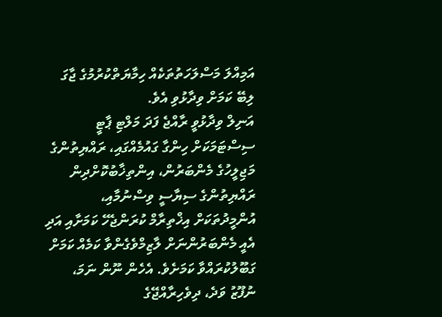އަމިއްލަ މަސްލަހަތުތަކެއް ހިމާޔަތްކުރުމުގެ ޖާގަ ލިބޭ ކަމަށް ވިދާޅުވި އެވެ.
އަނިލް ވިދާޅުވީ ރާއްޖެ ފަދަ މަލްޓި ޕާޓީ ސިސްޓަމަކަށް ހިންގާ ގައުމެއްގައި، ރައްޔިތުންގެ މަޖިލީހުގެ މެންބަރުން، އިންތިޚާބުކޮށްދިން ރައްޔިތުންގެ ސިޔާސީ ވިސްނުމާއި، އުންމީދުތަކަށް އިޚްތިރާމް ކުރަންޖެހޭ ކަމަށާއި އަދި އެއީ މެންބަރުންނަށް ލާޒިމްވެގެންވާ ކަމެއް ކަމަށް ގަބޫލުކުރައްވާ ކަމަށެވެ. އެހެން ނޫން ނަމަ، ނުފޫޒު ވަދެ، ދިވެހިރާއްޖޭގެ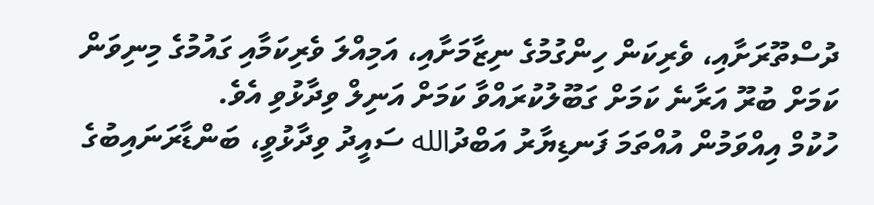ދުސްތޫރަށާއި، ވެރިކަން ހިންގުމުގެ ނިޒާމަށާއި، އަމިއްލަ ވެރިކަމާއި ގައުމުގެ މިނިވަން ކަމަށް ބުރޫ އަރާނެ ކަމަށް ގަބޫލުކުރައްވާ ކަމަށް އަނިލް ވިދާޅުވި އެވެ.
ހުކުމް އިއްވަމުން އުއްތަމަ ފަނޑިޔާރު އަބްދުالله ސައީދު ވިދާޅުވީ، ބަންޑާރަނައިބުގެ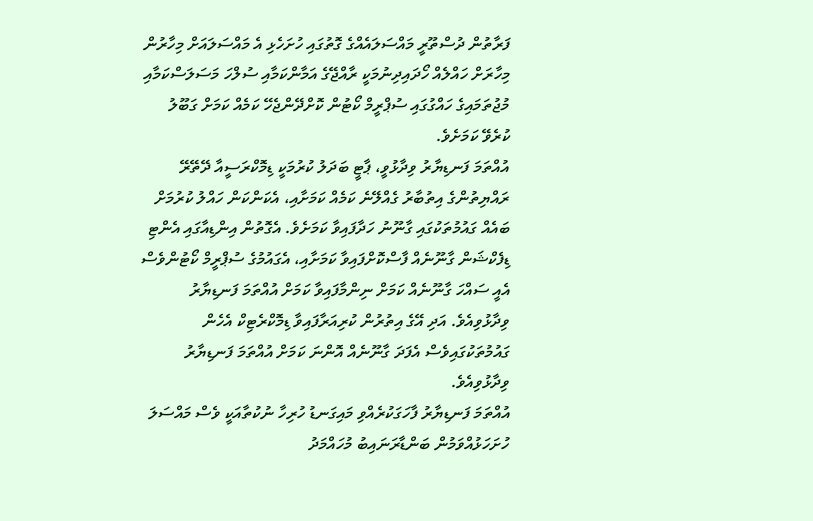ފަރާތުން ދުސްތޫރީ މައްސަލައެއްގެ ގޮތުގައި ހުށަހެޅި އެ މައްސަލައަށް މިހާރުން މިހާރަށް ހައްލެއް ހޯދައިދިނުމަކީ ރާއްޖޭގެ އަމާންކަމާއި ސުލްހަ މަސަލަސްކަމާއި މުޖުތަމައިގެ ހައްގުގައި ސުޕްރީމް ކޯޓުން ކޮށްދޭންޖެހޭ ކަމެއް ކަމަށް ގަބޫލު ކުރެވޭ ކަމަށެވެ.
އުއްތަމަ ފަނޑިޔާރު ވިދާޅުވީ، ޕާޓީ ބަދަލު ކުރުމަކީ ޑިމޮކްރަސީއާ ދޭތޭރޭ ރައްޔިތުންގެ އިތުބާރު ގެއްލޭނެ ކަމެއް ކަމަށާއި، އެކަންކަން ހައްލު ކުރުމަށް ބައެއް ގައުމުތަކުގައި ގާނޫނު ހަދާފައިވާ ކަމަށެވެ. އެގޮތުން އިންޑިއާގައި އެންޓި ޑިފެކްޝަން ގާނޫނެއް ފާސްކޮށްފައިވާ ކަމަށާއި، އެގައުމުގެ ސުޕްރީމް ކޯޓުންވެސް އެއީ ސައްހަ ގާނޫނެއް ކަމަށް ނިންމާފައިވާ ކަމަށް އުއްތަމަ ފަނޑިޔާރު ވިދާޅުވިއެވެ. އަދި އޭގެ އިތުރުން ކުރިއަރާފައިވާ ޑިމޮކްރެޓިކް އެހެން ގައުމުތަކުގައިވެސް އެފަދަ ގާނޫނެއް އޮންނަ ކަމަށް އުއްތަމަ ފަނޑިޔާރު ވިދާޅުވިއެވެ.
އުއްތަމަ ފަނޑިޔާރު ފާހަގަކުރެއްވި މައިގަނޑު ހުރިހާ ނުކުތާއަކީ ވެސް މައްސަލަ ހުށަހަޅުއްވަމުން ބަންޑާރަނައިބު މުހައްމަދު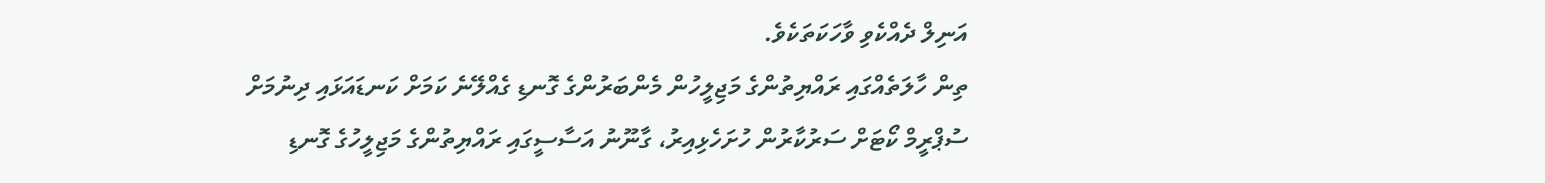އަނިލް ދެއްކެވި ވާހަކަތަކެވެ.
ތިން ހާލަތެއްގައި ރައްޔިތުންގެ މަޖިލީހުން މެންބަރުންގެ ގޮނޑި ގެއްލޭނެ ކަމަށް ކަނޑައަޅައި ދިނުމަށް ސުޕްރީމް ކޯޓަށް ސަރުކާރުން ހުށަހެޅިއިރު، ގާނޫނު އަސާސީގައި ރައްޔިތުންގެ މަޖިލީހުގެ ގޮނޑި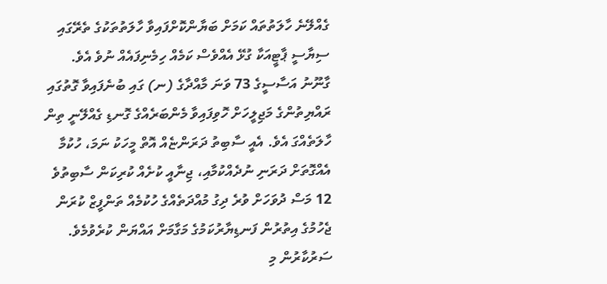ގެއްލޭނެ ހާލަތުތައް ކަމަށް ބަޔާންކޮށްފައިވާ ހާލަތުތަކުގެ ތެރޭގައި ސިޔާސީ ޕާޓީއަކާ ގުޅޭ އެއްވެސް ކަމެއް ހިމެނިފައެއް ނުވެ އެވެ.
ގާނޫނު އަސާސީގެ 73 ވަނަ މާއްދާގެ (ނ) ގައި ބުނެފައިވާ ގޮތުގައި ރައްޔިތުންގެ މަޖިލީހަށް ހޮވިފައިވާ މެންބަރެއްގެ ގޮނޑި ގެއްލޭނީ ތިން ހާލަތެއްގަ އެވެ. އެއީ ސާބިތު ދަރަންޏެއް އޮތް މީހަކު ނަމަ، ހުކުމާ އެއްގޮތަށް ދަރަނި ނުދެއްކުމާއި، ޖިނާއީ ކުށެއް ކުރިކަން ސާބިތުވެ 12 މަސް ދުވަހަށް ވުރެ ދިގު މުއްދަތެއްގެ ހުކުމެއް ތަންފީޒް ކުރަން ޖެހުމުގެ އިތުރުން ފަނޑިޔާރުކަމުގެ މަގާމަށް އައްޔަން ކުރެވުމެވެ.
ސަރުކާރުން މި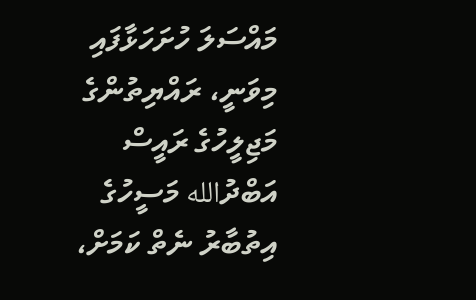މައްސަލަ ހުށަހަޅާފައި މިވަނީ، ރައްޔިތުންގެ މަޖިލީހުގެ ރައީސް އަބްދުالله މަސީހުގެ އިތުބާރު ނެތް ކަމަށް،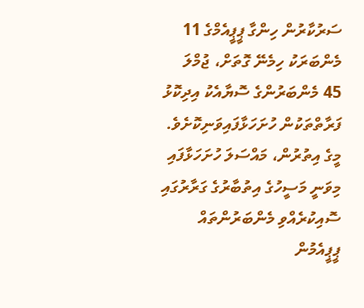ސަރުކާރުން ހިންގާ ޕީޕީއެމްގެ 11 މެންބަރަކު ހިމެނޭ ގޮތަށް، ޖުމްލަ 45 މެންބަރުންގެ ސޮޔާއެކު އިދިކޮޅު ފަރާތްތަކުން ހުށަހަޅާފައިވަނިކޮށެވެ. މީގެ އިތުރުން، މައްސަލަ ހުށަހަޅާފައި މިވަނީ މަސީހުގެ އިތުބާރުގެ ގަރާރުގައި ސޮއިކުރެއްވި މެންބަރުންތައް ޕީޕީއެމުން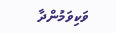ވަކިވަމުންދާ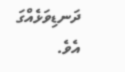ދަނޑިވަޅެއްގަ އެވެ.